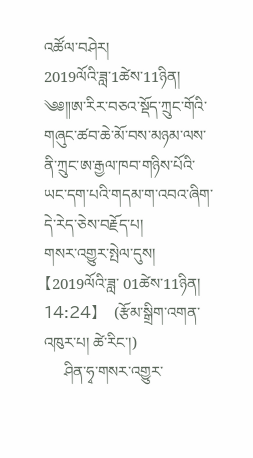འཚོལ་བཤེར།
2019ལོའི་ཟླ་1ཚེས་11ཉིན།
༄༅༎ཨ་རིར་བཅའ་སྡོད་ཀྲུང་གོའི་གཞུང་ཚབ་ཆེ་མོ་བས་མཉམ་ལས་ནི་ཀྲུང་ཨ་རྒྱལ་ཁབ་གཉིས་པོའི་
ཡང་དག་པའི་གདམ་ག་འབའ་ཞིག་དེ་རེད་ཅེས་བརྗོད་པ།
གསར་འགྱུར་སྤེལ་དུས།  【2019ལོའི་ཟླ་ 01ཚེས་11ཉིན། 14:24】   (རྩོམ་སྒྲིག་འགན་འཁུར་པ། ཚེ་རིང་།)
     ཤིན་ཧྭ་གསར་འགྱུར་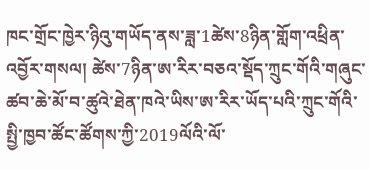ཁང་གྲོང་ཁྱེར་ཉིའུ་གཡོད་ནས་ཟླ་1ཚེས་8ཉིན་གློག་འཕྲིན་འབྱོར་གསལ། ཚེས་7ཉིན་ཨ་རིར་བཅའ་སྡོད་ཀྲུང་གོའི་གཞུང་ཚབ་ཆེ་མོ་བ་ཚུའེ་ཐེན་ཁའེ་ཡིས་ཨ་རིར་ཡོད་པའི་ཀྲུང་གོའི་སྤྱི་ཁྱབ་ཚོང་ཚོགས་ཀྱི་2019ལོའི་ལོ་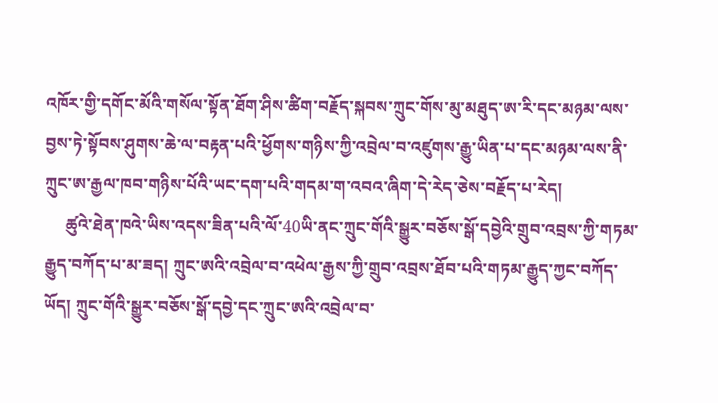འཁོར་གྱི་དགོང་མོའི་གསོལ་སྟོན་ཐོག་ཤིས་ཚིག་བརྗོད་སྐབས་ཀྲུང་གོས་མུ་མཐུད་ཨ་རི་དང་མཉམ་ལས་བྱས་ཏེ་སྟོབས་ཤུགས་ཆེ་ལ་བརྟན་པའི་ཕྱོགས་གཉིས་ཀྱི་འབྲེལ་བ་འཛུགས་རྒྱུ་ཡིན་པ་དང་མཉམ་ལས་ནི་ཀྲུང་ཨ་རྒྱལ་ཁབ་གཉིས་པོའི་ཡང་དག་པའི་གདམ་ག་འབའ་ཞིག་དེ་རེད་ཅེས་བརྗོད་པ་རེད།
     ཚུའེ་ཐེན་ཁའེ་ཡིས་འདས་ཟིན་པའི་ལོ་40ཡི་ནང་ཀྲུང་གོའི་སྒྱུར་བཅོས་སྒོ་དབྱེའི་གྲུབ་འབྲས་ཀྱི་གཏམ་རྒྱུད་བཀོད་པ་མ་ཟད། ཀྲུང་ཨའི་འབྲེལ་བ་འཕེལ་རྒྱས་ཀྱི་གྲུབ་འབྲས་ཐོབ་པའི་གཏམ་རྒྱུད་ཀྱང་བཀོད་ཡོད། ཀྲུང་གོའི་སྒྱུར་བཅོས་སྒོ་དབྱེ་དང་ཀྲུང་ཨའི་འབྲེལ་བ་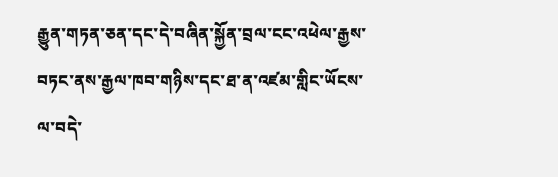རྒྱུན་གཏན་ཅན་དང་དེ་བཞིན་སྐྱོན་བྲལ་ངང་འཕེལ་རྒྱས་བཏང་ནས་རྒྱལ་ཁབ་གཉིས་དང་ཐ་ན་འཛམ་གླིང་ཡོངས་ལ་བདེ་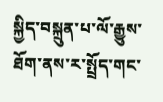སྐྱིད་བསྐྲུན་པ་ལོ་རྒྱུས་ཐོག་ནས་ར་སྤྲོད་གང་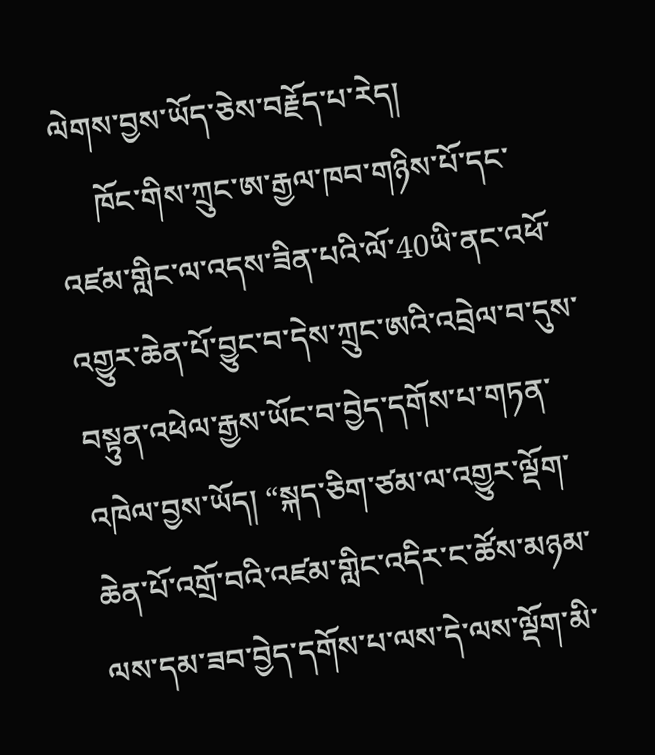ལེགས་བྱས་ཡོད་ཅེས་བརྗོད་པ་རེད།
     ཁོང་གིས་ཀྲུང་ཨ་རྒྱལ་ཁབ་གཉིས་པོ་དང་འཛམ་གླིང་ལ་འདས་ཟིན་པའི་ལོ་40ཡི་ནང་འཕོ་འགྱུར་ཆེན་པོ་བྱུང་བ་དེས་ཀྲུང་ཨའི་འབྲེལ་བ་དུས་བསྟུན་འཕེལ་རྒྱས་ཡོང་བ་བྱེད་དགོས་པ་གཏན་འཁེལ་བྱས་ཡོད། “སྐད་ཅིག་ཙམ་ལ་འགྱུར་ལྡོག་ཆེན་པོ་འགྲོ་བའི་འཛམ་གླིང་འདིར་ང་ཚོས་མཉམ་ལས་དམ་ཟབ་བྱེད་དགོས་པ་ལས་དེ་ལས་ལྡོག་མི་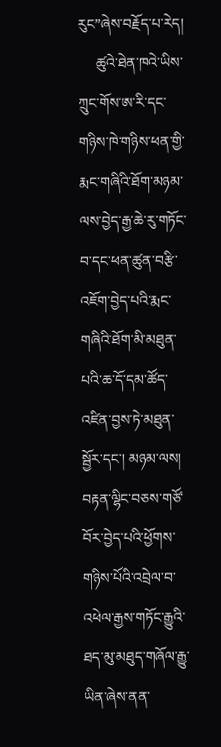རུང”ཞེས་བརྗོད་པ་རེད།
     ཚུའེ་ཐེན་ཁའེ་ཡིས་ཀྲུང་གོས་ཨ་རི་དང་གཉིས་ཁེ་གཉིས་ཕན་གྱི་རྨང་གཞིའི་ཐོག་མཉམ་ལས་བྱེད་རྒྱ་ཆེ་རུ་གཏོང་བ་དང་ཕན་ཚུན་བརྩི་འཇོག་བྱེད་པའི་རྨང་གཞིའི་ཐོག་མི་མཐུན་པའི་ཆ་དོ་དམ་ཚོད་འཛིན་བྱས་ཏེ་མཐུན་སྦྱོར་དང་། མཉམ་ལས། བརྟན་ལྷིང་བཅས་གཙོ་བོར་བྱེད་པའི་ཕྱོགས་གཉིས་པོའི་འབྲེལ་བ་འཕེལ་རྒྱས་གཏོང་རྒྱུའི་ཐད་མུ་མཐུད་གཞོལ་རྒྱུ་ཡིན་ཞེས་ནན་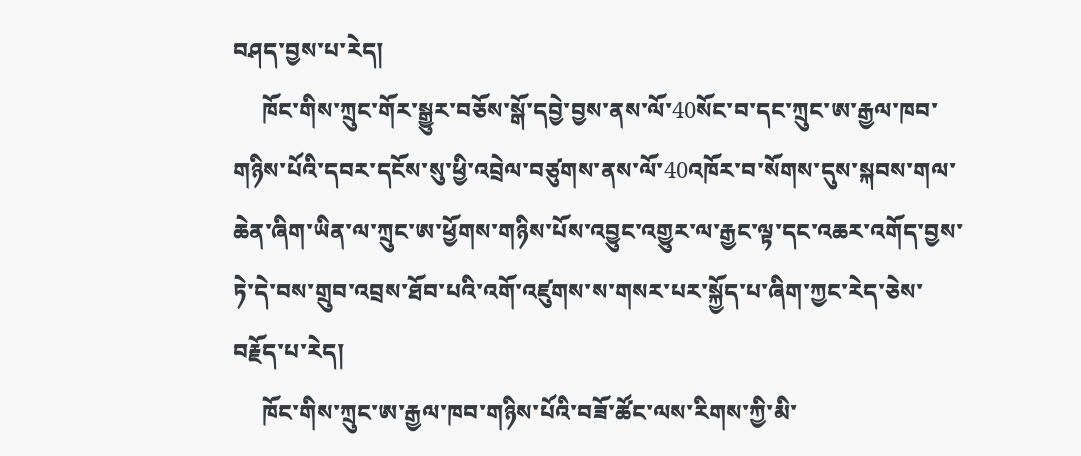བཤད་བྱས་པ་རེད།
     ཁོང་གིས་ཀྲུང་གོར་སྒྱུར་བཅོས་སྒོ་དབྱེ་བྱས་ནས་ལོ་40སོང་བ་དང་ཀྲུང་ཨ་རྒྱལ་ཁབ་གཉིས་པོའི་དབར་དངོས་སུ་ཕྱི་འབྲེལ་བཙུགས་ནས་ལོ་40འཁོར་བ་སོགས་དུས་སྐབས་གལ་ཆེན་ཞིག་ཡིན་ལ་ཀྲུང་ཨ་ཕྱོགས་གཉིས་པོས་འབྱུང་འགྱུར་ལ་རྒྱང་ལྟ་དང་འཆར་འགོད་བྱས་ཏེ་དེ་བས་གྲུབ་འབྲས་ཐོབ་པའི་འགོ་འཛུགས་ས་གསར་པར་སྐྱོད་པ་ཞིག་ཀྱང་རེད་ཅེས་བརྗོད་པ་རེད།
     ཁོང་གིས་ཀྲུང་ཨ་རྒྱལ་ཁབ་གཉིས་པོའི་བཟོ་ཚོང་ལས་རིགས་ཀྱི་མི་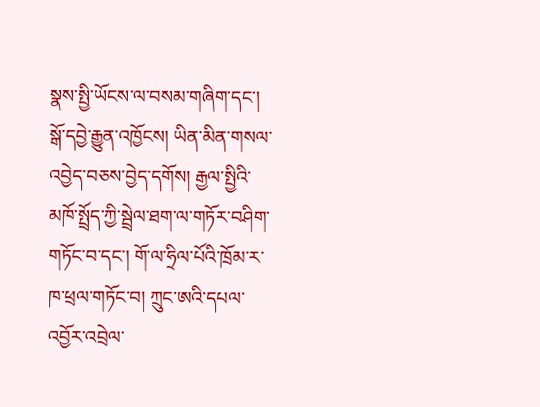སྣས་སྤྱི་ཡོངས་ལ་བསམ་གཞིག་དང་། སྒོ་དབྱེ་རྒྱུན་འཁྱོངས། ཡིན་མིན་གསལ་འབྱེད་བཅས་བྱེད་དགོས། རྒྱལ་སྤྱིའི་མཁོ་སྤྲོད་ཀྱི་སྦྲེལ་ཐག་ལ་གཏོར་བཤིག་གཏོང་བ་དང་། གོ་ལ་ཧྲིལ་པོའི་ཁྲོམ་ར་ཁ་ཕྲལ་གཏོང་བ། ཀྲུང་ཨའི་དཔལ་འབྱོར་འབྲེལ་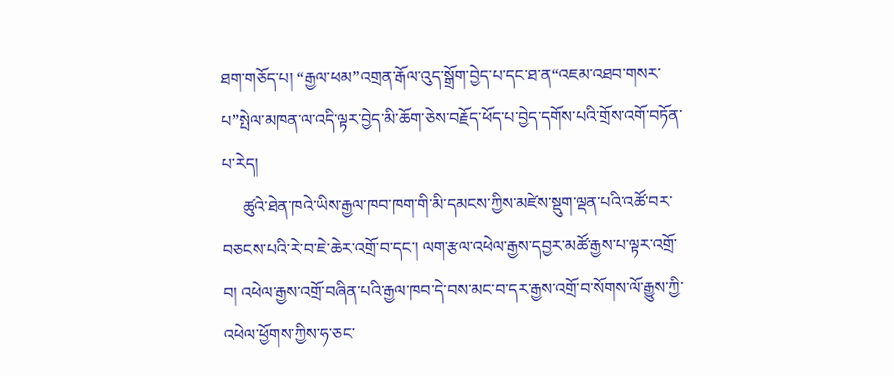ཐག་གཅོད་པ། “རྒྱལ་ཕམ”འགྲན་རྒོལ་འུད་སྒྲོག་བྱེད་པ་དང་ཐ་ན“འཇམ་འཐབ་གསར་པ”སྤེལ་མཁན་ལ་འདི་ལྟར་བྱེད་མི་ཆོག་ཅེས་བརྗོད་ཕོད་པ་བྱེད་དགོས་པའི་གྲོས་འགོ་བཏོན་པ་རེད།
     ཚུའེ་ཐེན་ཁའེ་ཡིས་རྒྱལ་ཁབ་ཁག་གི་མི་དམངས་ཀྱིས་མཛེས་སྡུག་ལྡན་པའི་འཚོ་བར་བཅངས་པའི་རེ་བ་ཇེ་ཆེར་འགྲོ་བ་དང་། ལག་རྩལ་འཕེལ་རྒྱས་དབྱར་མཚོ་རྒྱས་པ་ལྟར་འགྲོ་བ། འཕེལ་རྒྱས་འགྲོ་བཞིན་པའི་རྒྱལ་ཁབ་དེ་བས་མང་བ་དར་རྒྱས་འགྲོ་བ་སོགས་ལོ་རྒྱུས་ཀྱི་འཕེལ་ཕྱོགས་ཀྱིས་ཧ་ཅང་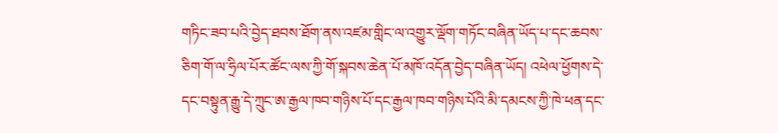གཏིང་ཟབ་པའི་བྱེད་ཐབས་ཐོག་ནས་འཛམ་གླིང་ལ་འགྱུར་ལྡོག་གཏོང་བཞིན་ཡོད་པ་དང་ཆབས་ཅིག་གོ་ལ་ཧྲིལ་པོར་ཚོང་ལས་ཀྱི་གོ་སྐབས་ཆེན་པོ་མཁོ་འདོན་བྱེད་བཞིན་ཡོད། འཕེལ་ཕྱོགས་དེ་དང་བསྟུན་རྒྱུ་དེ་ཀྲུང་ཨ་རྒྱལ་ཁབ་གཉིས་པོ་དང་རྒྱལ་ཁབ་གཉིས་པོའི་མི་དམངས་ཀྱི་ཁེ་ཕན་དང་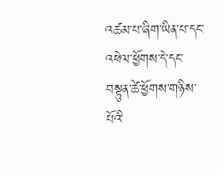འཚམ་པ་ཞིག་ཡིན་པ་དང་འཕེལ་ཕྱོགས་དེ་དང་བསྟུན་ཚེ་ཕྱོགས་གཉིས་པོའི་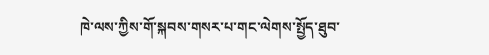ཁེ་ལས་ཀྱིས་གོ་སྐབས་གསར་པ་གང་ལེགས་སྤྱོད་ཐུབ་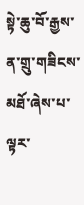སྟེ་ཆུ་བོ་རྒྱས་ན་གྲུ་གཟིངས་མཐོ་ཞེས་པ་ལྟར་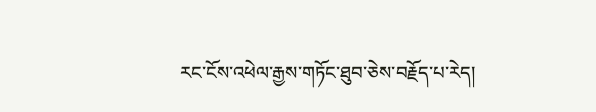རང་ངོས་འཕེལ་རྒྱས་གཏོང་ཐུབ་ཅེས་བརྗོད་པ་རེད།